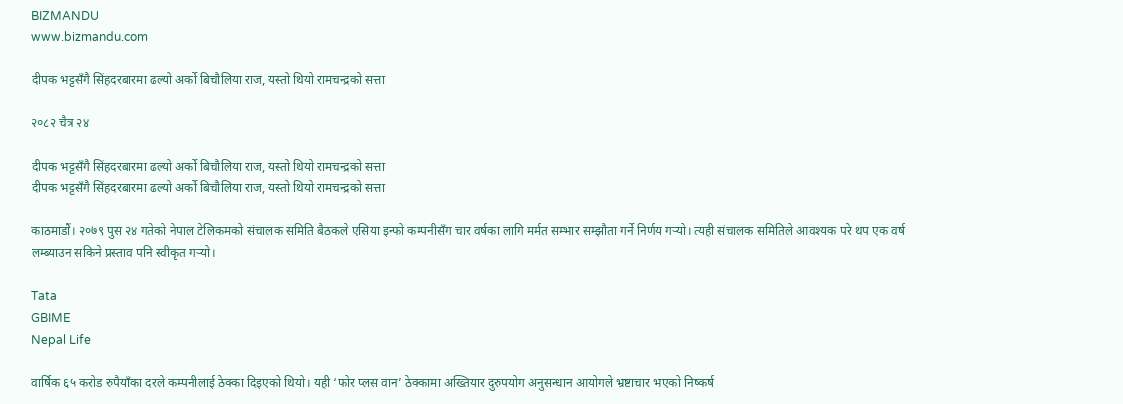BIZMANDU
www.bizmandu.com

दीपक भट्टसँगै सिंहदरबारमा ढल्यो अर्को बिचौलिया राज, यस्तो थियो रामचन्द्रको सत्ता

२०८२ चैत्र २४

दीपक भट्टसँगै सिंहदरबारमा ढल्यो अर्को बिचौलिया राज, यस्तो थियो रामचन्द्रको सत्ता
दीपक भट्टसँगै सिंहदरबारमा ढल्यो अर्को बिचौलिया राज, यस्तो थियो रामचन्द्रको सत्ता

काठमाडौं। २०७९ पुस २४ गतेको नेपाल टेलिकमको संचालक समिति बैठकले एसिया इन्फो कम्पनीसँग चार वर्षका लागि मर्मत सम्भार सम्झौता गर्ने निर्णय गर्‍यो। त्यही संचालक समितिले आवश्यक परे थप एक वर्ष लम्ब्याउन सकिने प्रस्ताव पनि स्वीकृत गर्‍यो।

Tata
GBIME
Nepal Life

वार्षिक ६५ करोड रुपैयाँका दरले कम्पनीलाई ठेक्का दिइएको थियो। यही ‘फोर प्लस वान’ ठेक्कामा अख्तियार दुरुपयोग अनुसन्धान आयोगले भ्रष्टाचार भएको निष्कर्ष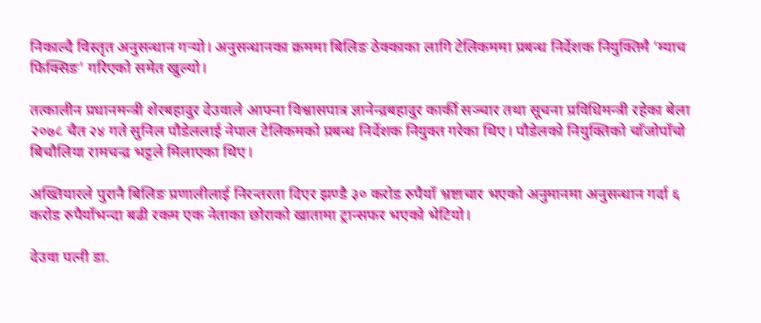निकाल्दै विस्तृत अनुसन्धान गर्‍यो। अनुसन्धानका क्रममा बिलिङ ठेक्काका लागि टेलिकममा प्रबन्ध निर्देशक नियुक्तिमै ‘म्याच फिक्सिङ’ गरिएको समेत खुल्यो।

तत्कालीन प्रधानमन्त्री शेरबहादुर देउवाले आफ्ना विश्वासपात्र ज्ञानेन्द्रबहादुर कार्की सञ्चार तथा सूचना प्रविधिमन्त्री रहेका बेला २०७८ चैत २४ गते सुनिल पौडेललाई नेपाल टेलिकमको प्रबन्ध निर्देशक नियुक्त गरेका थिए। पौडेलको नियुक्तिको चाँजोपाँचो बिचौलिया रामचन्द्र भट्टले मिलाएका थिए।

अख्तियारले पुरानै बिलिङ प्रणालीलाई निरन्तरता दिएर झण्डै ३० करोड रुपैयाँ भ्रष्टाचार भएको अनुमानमा अनुसन्धान गर्दा ६ करोड रुपैयाँभन्दा बढी रकम एक नेताका छोराको खातामा ट्रान्सफर भएको भेटियो।

देउवा पत्नी डा.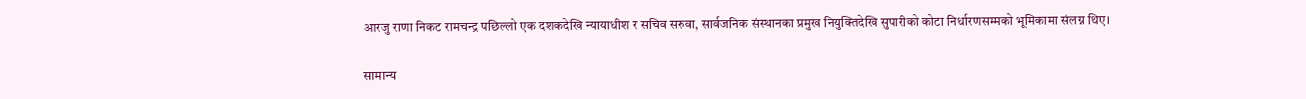आरजु राणा निकट रामचन्द्र पछिल्लो एक दशकदेखि न्यायाधीश र सचिव सरुवा, सार्वजनिक संस्थानका प्रमुख नियुक्तिदेखि सुपारीको कोटा निर्धारणसम्मको भूमिकामा संलग्न थिए।

सामान्य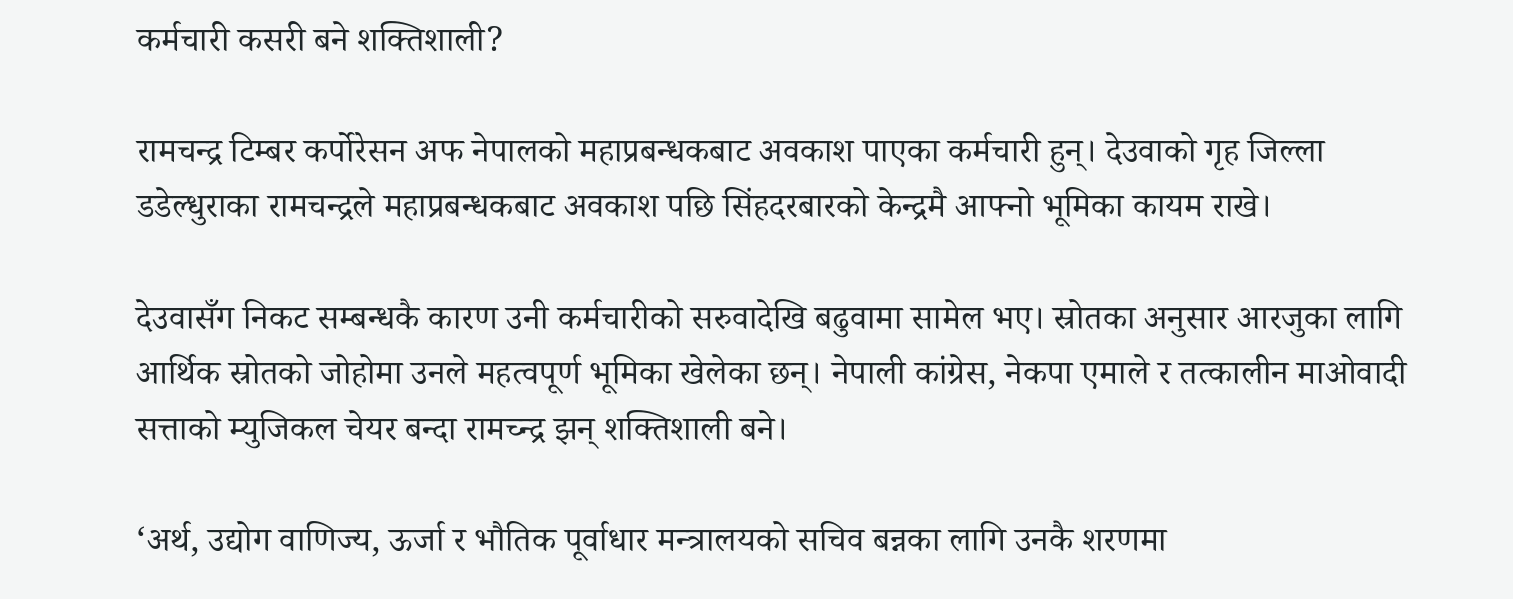कर्मचारी कसरी बने शक्तिशाली?

रामचन्द्र टिम्बर कर्पोरेसन अफ नेपालको महाप्रबन्धकबाट अवकाश पाएका कर्मचारी हुन्। देउवाको गृह जिल्ला डडेल्धुराका रामचन्द्रले महाप्रबन्धकबाट अवकाश पछि सिंहदरबारको केन्द्रमै आफ्नो भूमिका कायम राखे।

देउवासँग निकट सम्बन्धकै कारण उनी कर्मचारीको सरुवादेखि बढुवामा सामेल भए। स्रोतका अनुसार आरजुका लागि आर्थिक स्रोतको जोहोमा उनले महत्वपूर्ण भूमिका खेलेका छन्। नेपाली कांग्रेस, नेकपा एमाले र तत्कालीन माओवादी सत्ताको म्युजिकल चेयर बन्दा रामच्न्द्र झन् शक्तिशाली बने।

‘अर्थ, उद्योग वाणिज्य, ऊर्जा र भौतिक पूर्वाधार मन्त्रालयको सचिव बन्नका लागि उनकै शरणमा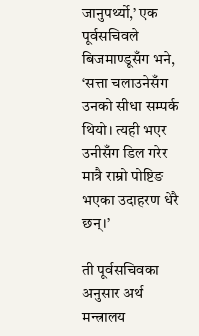जानुपर्थ्यो,’ एक पूर्वसचिवले बिजमाण्डूसँग भने, ‘सत्ता चलाउनेसँग उनको सीधा सम्पर्क थियो। त्यही भएर उनीसँग डिल गरेर मात्रै राम्रो पोष्टिङ भएका उदाहरण धेरै छन्।’

ती पूर्वसचिवका अनुसार अर्थ मन्त्रालय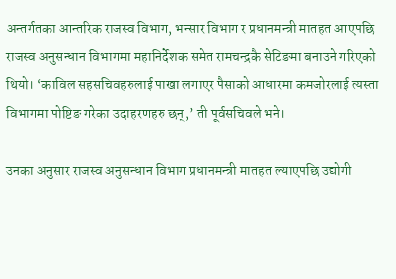अन्तर्गतका आन्तरिक राजस्व विभाग, भन्सार विभाग र प्रधानमन्त्री मातहत आएपछि राजस्व अनुसन्धान विभागमा महानिर्देशक समेत रामचन्द्रकै सेटिङमा बनाउने गरिएको थियो। ‘काविल सहसचिवहरुलाई पाखा लगाएर पैसाको आधारमा कमजोरलाई त्यस्ता विभागमा पोष्टिङ गरेका उदाहरणहरु छन्,’ ती पूर्वसचिवले भने।

उनका अनुसार राजस्व अनुसन्धान विभाग प्रधानमन्त्री मातहत ल्याएपछि उद्योगी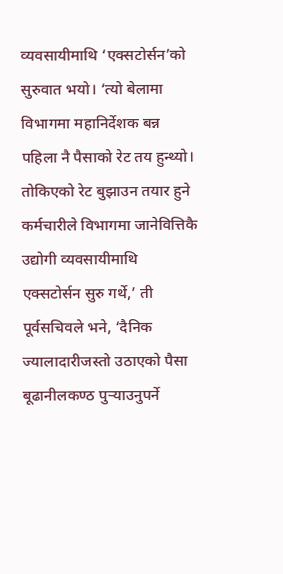व्यवसायीमाथि ‘एक्सटोर्सन’को सुरुवात भयो। ‘त्यो बेलामा विभागमा महानिर्देशक बन्न पहिला नै पैसाको रेट तय हुन्थ्यो। तोकिएको रेट बुझाउन तयार हुने कर्मचारीले विभागमा जानेवित्तिकै उद्योगी व्यवसायीमाथि एक्सटोर्सन सुरु गर्थे,’ ती पूर्वसचिवले भने, ‘दैनिक ज्यालादारीजस्तो उठाएको पैसा बूढानीलकण्ठ पुर्‍याउनुपर्ने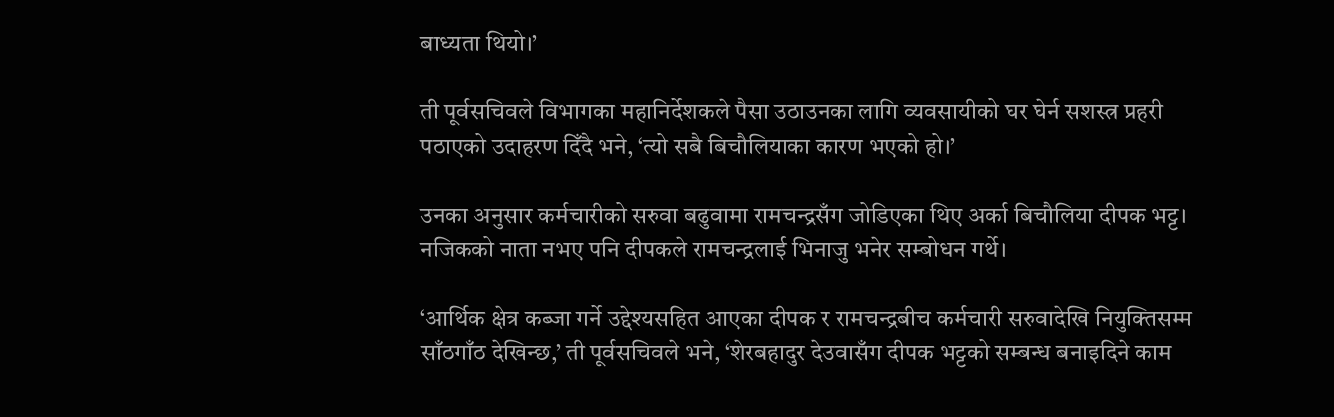बाध्यता थियो।’

ती पूर्वसचिवले विभागका महानिर्देशकले पैसा उठाउनका लागि व्यवसायीको घर घेर्न सशस्त्र प्रहरी पठाएको उदाहरण दिँदै भने, ‘त्यो सबै बिचौलियाका कारण भएको हो।’

उनका अनुसार कर्मचारीको सरुवा बढुवामा रामचन्द्रसँग जोडिएका थिए अर्का बिचौलिया दीपक भट्ट। नजिकको नाता नभए पनि दीपकले रामचन्द्रलाई भिनाजु भनेर सम्बोधन गर्थे।

‘आर्थिक क्षेत्र कब्जा गर्ने उद्देश्यसहित आएका दीपक र रामचन्द्रबीच कर्मचारी सरुवादेखि नियुक्तिसम्म साँठगाँठ देखिन्छ,’ ती पूर्वसचिवले भने, ‘शेरबहादुर देउवासँग दीपक भट्टको सम्बन्ध बनाइदिने काम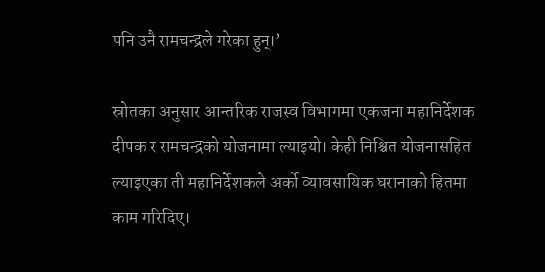पनि उनै रामचन्द्रले गरेका हुन्।’

स्रोतका अनुसार आन्तरिक राजस्व विभागमा एकजना महानिर्देशक दीपक र रामचन्द्रको योजनामा ल्याइयो। केही निश्चित योजनासहित ल्याइएका ती महानिर्देशकले अर्को व्यावसायिक घरानाको हितमा काम गरिदिए।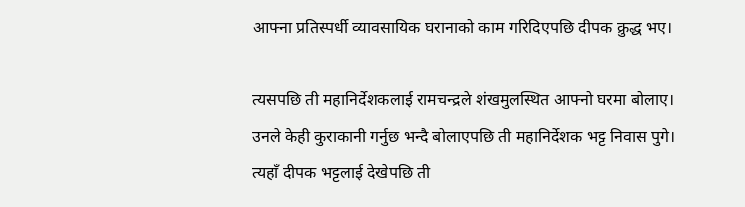आफ्ना प्रतिस्पर्धी व्यावसायिक घरानाको काम गरिदिएपछि दीपक क्रुद्ध भए।

त्यसपछि ती महानिर्देशकलाई रामचन्द्रले शंखमुलस्थित आफ्नो घरमा बोलाए। उनले केही कुराकानी गर्नुछ भन्दै बोलाएपछि ती महानिर्देशक भट्ट निवास पुगे। त्यहाँ दीपक भट्टलाई देखेपछि ती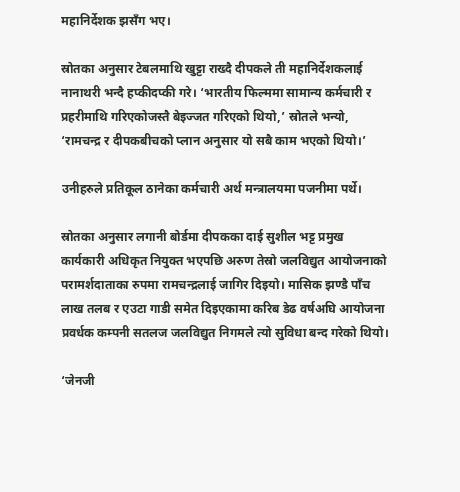महानिर्देशक झसँग भए।

स्रोतका अनुसार टेबलमाथि खुट्टा राख्दै दीपकले ती महानिर्देशकलाई नानाथरी भन्दै हप्कीदप्की गरे। ‘भारतीय फिल्ममा सामान्य कर्मचारी र प्रहरीमाथि गरिएकोजस्तै बेइज्जत गरिएको थियो,’ स्रोतले भन्यो, ‘रामचन्द्र र दीपकबीचको प्लान अनुसार यो सबै काम भएको थियो।’

उनीहरुले प्रतिकूल ठानेका कर्मचारी अर्थ मन्त्रालयमा पजनीमा पर्थे।

स्रोतका अनुसार लगानी बोर्डमा दीपकका दाई सुशील भट्ट प्रमुख कार्यकारी अधिकृत नियुक्त भएपछि अरुण तेस्रो जलविद्युत आयोजनाको परामर्शदाताका रुपमा रामचन्द्रलाई जागिर दिइयो। मासिक झण्डै पाँच लाख तलब र एउटा गाडी समेत दिइएकामा करिब डेढ वर्षअघि आयोजना प्रवर्धक कम्पनी सतलज जलविद्युत निगमले त्यो सुविधा बन्द गरेको थियो।

‘जेनजी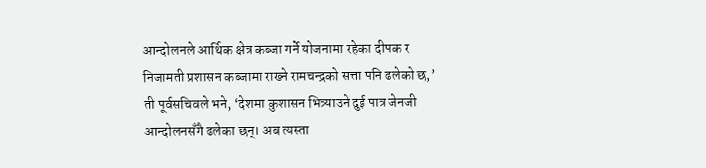आन्दोलनले आर्थिक क्षेत्र कब्जा गर्ने योजनामा रहेका दीपक र निजामती प्रशासन कब्जामा राख्ने रामचन्द्रको सत्ता पनि ढलेको छ,’ ती पूर्वसचिवले भने, ‘देशमा कुशासन भित्र्याउने दुई पात्र जेनजी आन्दोलनसँगै ढलेका छन्। अब त्यस्ता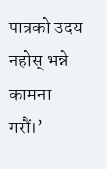पात्रको उदय नहोस् भन्ने कामना गरौं।’